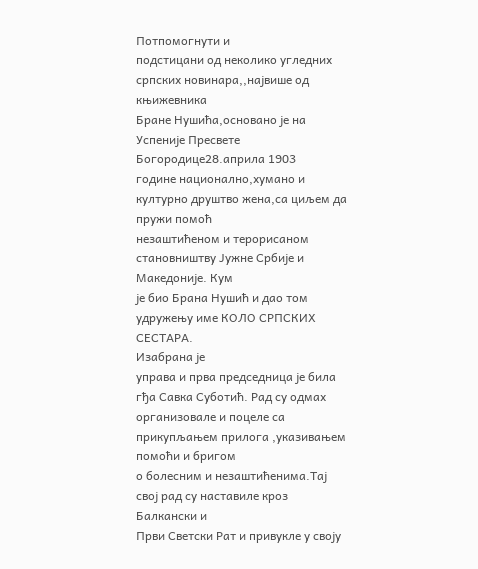Потпомогнути и
подстицани од неколико угледних српских новинара,,највише од књижевника
Бране Нушића,основано је на Успеније Пресвете Богородице28.априла 1903
године национално,хумано и културно друштво жена,са циљем да пружи помоћ
незаштићеном и терорисаном становништву Јужне Србије и Македоније. Кум
је био Брана Нушић и дао том удружењу име КОЛО СРПСКИХ СЕСТАРА.
Изабрана је
управа и прва председница је била гђа Савка Суботић. Рад су одмах
организовале и поцеле са прикупљањем прилога ,указивањем помоћи и бригом
о болесним и незаштићенима.Тај свој рад су наставиле кроз Балкански и
Први Светски Рат и привукле у своју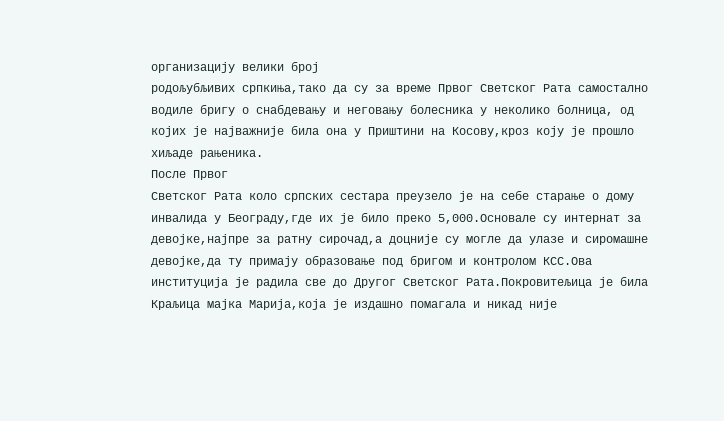организацију велики број
родољубљивих српкиња,тако да су за време Првог Светског Рата самостално
водиле бригу о снабдевању и неговању болесника у неколико болница, од
којих је најважније била она у Приштини на Косову,кроз коју је прошло
хиљаде рањеника.
После Првог
Светског Рата коло српских сестара преузело је на себе старање о дому
инвалида у Београду,где их је било преко 5,000.Основале су интернат за
девојке,најпре за ратну сирочад,а доцније су могле да улазе и сиромашне
девојке,да ту примају образовање под бригом и контролом КСС.Ова
институција је радила све до Другог Светског Рата.Покровитељица је била
Краљица мајка Марија,која је издашно помагала и никад није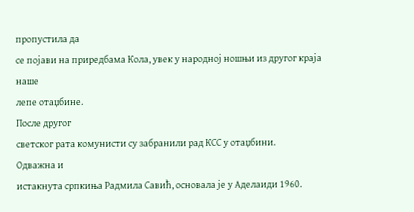пропустила да
се појави на приредбама Кола, увек у народној ношњи из другог краја наше
лепе отаџбине.
После другог
светског рата комунисти су забранили рад КСС у отаџбини.
Одважна и
истакнута српкиња Радмила Савић, основала је у Аделаиди 1960.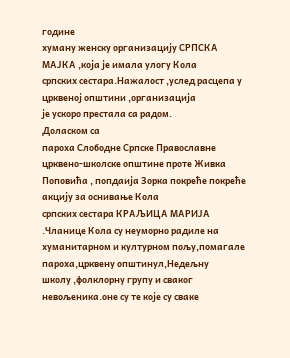године
хуману женску организацију СРПСКА МАЈКА ,која је имала улогу Кола
српских сестара.Нажалост ,услед расцепа у црквеној општини ,организација
је ускоро престала са радом.
Доласком са
пароха Слободне Српске Православне црквено-школске општине проте Живка
Поповића , попдаија Зорка покреће покреће акцију за оснивање Кола
српских сестара КРАЉИЦА МАРИЈА .Чланице Кола су неуморно радиле на
хуманитарном и културном пољу,помагале пароха,црквену општинул,Недељну
школу ,фолклорну групу и сваког невољеника.оне су те које су сваке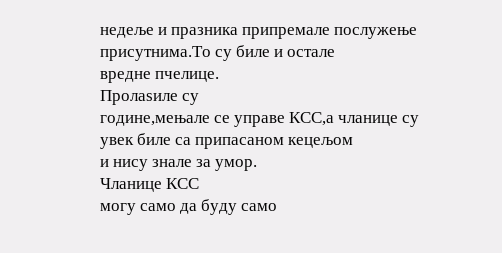недеље и празника припремале послужење присутнима.То су биле и остале
вредне пчелице.
Пролаѕиле су
године,мењале се управе КСС,а чланице су увек биле са припасаном кецељом
и нису знале за умор.
Чланице КСС
могу само да буду само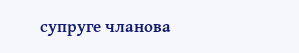супруге чланова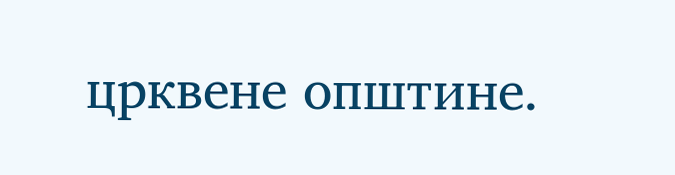црквене општине.